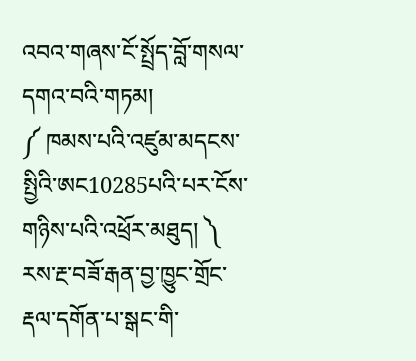འབའ་གཞས་ངོ་སྤྲོད་བློ་གསལ་དགའ་བའི་གཏམ།
༼ ཁམས་པའི་འཛུམ་མདངས་སྤྱིའི་ཨང10285པའི་པར་ངོས་གཉིས་པའི་འཕྲོར་མཐུད། ༽
རས་རྔ་བཟོ་རྒན་བྱ་ཁྱུང་གྲོང་རྡལ་དགོན་པ་སྒང་གི་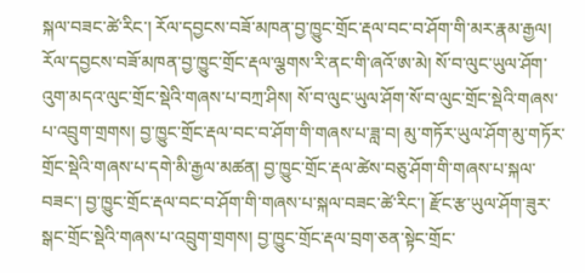སྐལ་བཟང་ཚེ་རིང་། རོལ་དབྱངས་བཟོ་མཁན་བྱ་ཁྱུང་གྲོང་རྡལ་བང་བ་ཤོག་གི་མར་རྣམ་རྒྱལ། རོལ་དབྱངས་བཟོ་མཁན་བྱ་ཁྱུང་གྲོང་རྡལ་ལྕགས་རི་ནང་གི་ཞའོ་ཨ་མེ། སོ་བ་ལུང་ཡུལ་ཤོག་འུག་མདའ་ལུང་གྲོང་སྡེའི་གཞས་པ་བཀྲ་ཤིས། སོ་བ་ལུང་ཡུལ་ཤོག་སོ་བ་ལུང་གྲོང་སྡེའི་གཞས་པ་འབྲུག་གྲགས། བྱ་ཁྱུང་གྲོང་རྡལ་བང་བ་ཤོག་གི་གཞས་པ་ཟླ་བ། མུ་གཏོར་ཡུལ་ཤོག་མུ་གཏོར་གྲོང་སྡེའི་གཞས་པ་དགེ་མི་རྒྱལ་མཚན། བྱ་ཁྱུང་གྲོང་རྡལ་ཚེས་བཅུ་ཤོག་གི་གཞས་པ་སྐལ་བཟང་། བྱ་ཁྱུང་གྲོང་རྡལ་བང་བ་ཤོག་གི་གཞས་པ་སྐལ་བཟང་ཚེ་རིང་། རྫོང་རྩ་ཡུལ་ཤོག་ཟུར་སྒང་གྲོང་སྡེའི་གཞས་པ་འབྲུག་གྲགས། བྱ་ཁྱུང་གྲོང་རྡལ་བྲག་ཅན་སྟེང་གྲོང་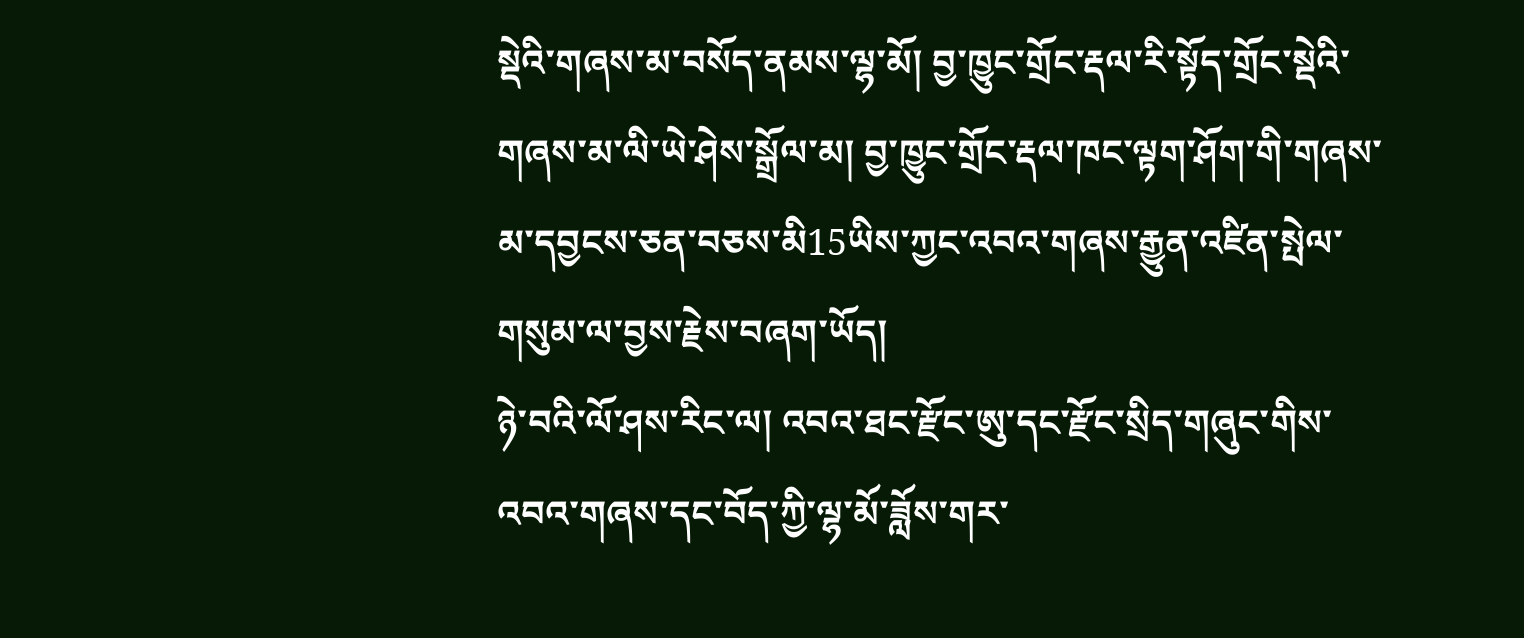སྡེའི་གཞས་མ་བསོད་ནམས་ལྷ་མོ། བྱ་ཁྱུང་གྲོང་རྡལ་རི་སྟོད་གྲོང་སྡེའི་གཞས་མ་ལི་ཡེ་ཤེས་སྒྲོལ་མ། བྱ་ཁྱུང་གྲོང་རྡལ་ཁང་ལྟག་ཤོག་གི་གཞས་མ་དབྱངས་ཅན་བཅས་མི15ཡིས་ཀྱང་འབའ་གཞས་རྒྱུན་འཛིན་སྤེལ་གསུམ་ལ་བྱས་རྗེས་བཞག་ཡོད།
ཉེ་བའི་ལོ་ཤས་རིང་ལ། འབའ་ཐང་རྫོང་ཨུ་དང་རྫོང་སྲིད་གཞུང་གིས་འབའ་གཞས་དང་བོད་ཀྱི་ལྷ་མོ་ཟློས་གར་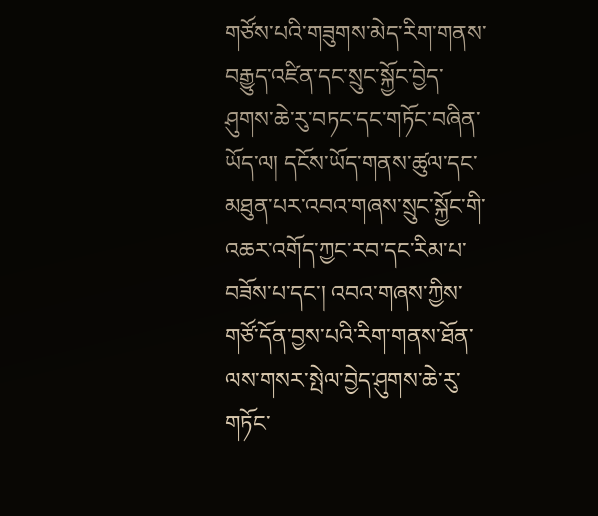གཙོས་པའི་གཟུགས་མེད་རིག་གནས་བརྒྱུད་འཛིན་དང་སྲུང་སྐྱོང་བྱེད་ཤུགས་ཆེ་རུ་བཏང་དང་གཏོང་བཞིན་ཡོད་ལ། དངོས་ཡོད་གནས་ཚུལ་དང་མཐུན་པར་འབའ་གཞས་སྲུང་སྐྱོང་གི་འཆར་འགོད་ཀྱང་རབ་དང་རིམ་པ་བཟོས་པ་དང་། འབའ་གཞས་ཀྱིས་གཙོ་དོན་བྱས་པའི་རིག་གནས་ཐོན་ལས་གསར་སྤེལ་བྱེད་ཤུགས་ཆེ་རུ་གཏོང་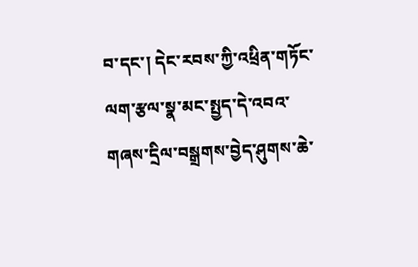བ་དང་། དེང་རབས་ཀྱི་འཕྲིན་གཏོང་ལག་རྩལ་སྣ་མང་སྤྱད་དེ་འབའ་གཞས་དྲིལ་བསྒྲགས་བྱེད་ཤུགས་ཆེ་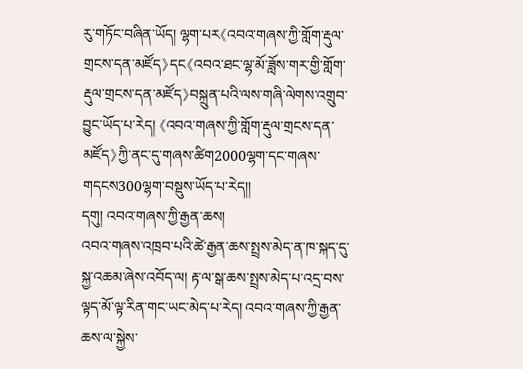རུ་གཏོང་བཞིན་ཡོད། ལྷག་པར《འབའ་གཞས་ཀྱི་གློག་རྡུལ་གྲངས་དན་མཛོད》དང《འབའ་ཐང་ལྷ་མོ་ཟློས་གར་གྱི་གློག་རྡུལ་གྲངས་དན་མཛོད》བསྐྲུན་པའི་ལས་གཞི་ལེགས་འགྲུབ་བྱུང་ཡོད་པ་རེད། 《འབའ་གཞས་ཀྱི་གློག་རྡུལ་གྲངས་དན་མཛོད》ཀྱི་ནང་དུ་གཞས་ཚིག2000ལྷག་དང་གཞས་གདངས300ལྷག་བསྡུས་ཡོད་པ་རེད།།
དགུ། འབའ་གཞས་ཀྱི་རྒྱན་ཆས།
འབའ་གཞས་འཁྲབ་པའི་ཚེ་རྒྱན་ཆས་སྤྲས་མེད་ན་ཁ་སྐད་དུ་སྐྱ་འཆམ་ཞེས་འབོད་ལ། རྟ་ལ་སྒ་ཆས་སྤྲས་མེད་པ་འདྲ་བས་ལྟད་མོ་ལྟ་རིན་གང་ཡང་མེད་པ་རེད། འབའ་གཞས་ཀྱི་རྒྱན་ཆས་ལ་སྐྱེས་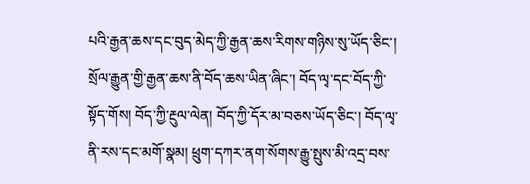པའི་རྒྱན་ཆས་དང་བུད་མེད་ཀྱི་རྒྱན་ཆས་རིགས་གཉིས་སུ་ཡོད་ཅིང་། སྲོལ་རྒྱུན་གྱི་རྒྱན་ཆས་ནི་བོད་ཆས་ཡིན་ཞིང་། བོད་ལྭ་དང་བོད་ཀྱི་སྟོད་གོས། བོད་ཀྱི་རྔུལ་ལེན། བོད་ཀྱི་དོར་མ་བཅས་ཡོད་ཅིང་། བོད་ལྭ་ནི་རས་དང་མགོ་སྣམ། ཕྲུག་དཀར་ནག་སོགས་རྒྱུ་སྤུས་མི་འདྲ་བས་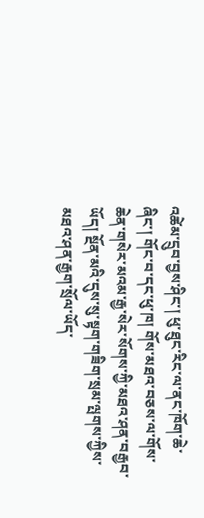འཚེམ་དྲུབ་བྱས་ཤིང་། ཕུ་ཐུང་རིང་ལ་ནང་ཁོག་ཆེ་ཞིང་། གོང་བ་དང་ཕུ་ཁ། གོས་མཐའ་བཅས་ལ་གོས་ཆེན་གསེར་མའམ་རྒྱ་སེར་སོགས་ཀྱི་མཐའ་ཤན་བརྒྱབ་ཡོད། སྔོན་མའི་དུས་སུ་སྟག་གཟིག་སྲམ་ལྤགས་ཀྱིས་མཐའ་ཤན་རྒྱག་སྲོལ་ཡོད་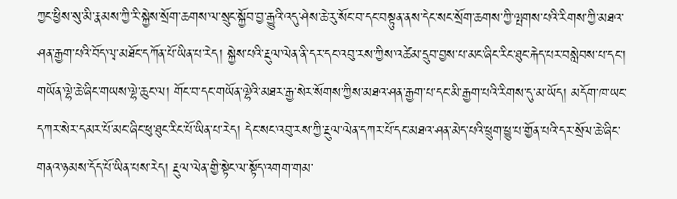ཀྱང་ཕྱིས་སུ་མི་རྣམས་ཀྱི་རི་སྐྱེས་སྲོག་ཆགས་ལ་སྲུང་སྐྱོབ་བྱ་རྒྱུའི་འདུ་ཤེས་ཆེ་རུ་སོང་བ་དང་བསྟུན་ནས་དེང་སང་སྲོག་ཆགས་ཀྱི་ལྤགས་པའི་རིགས་ཀྱི་མཐའ་ཤན་རྒྱག་པའི་བོད་ལྭ་མཐོང་དཀོན་པོ་ཡིན་པ་རེད། སྐྱེས་པའི་རྔུལ་ལེན་ནི་དར་དང་འབུ་རས་ཀྱིས་འཚེམ་དྲུབ་བྱས་པ་མང་ཞིང་རིང་ཐུང་རྐེད་པར་བསླེབས་པ་དང་། གཡོན་ལྷེ་ཆེ་ཞིང་གཡས་ལྷེ་ཆུང་ལ། གོང་བ་དང་གཡོན་ལྷེའི་མཐར་རྒྱ་སེར་སོགས་ཀྱིས་མཐའ་ཤན་རྒྱག་པ་དང་མི་རྒྱག་པའི་རིགས་དུ་མ་ཡོད། མདོག་ཁ་ཡང་དཀར་སེར་དམར་པོ་མང་ཞིང་ཕུ་ཐུང་རིང་པོ་ཡིན་པ་རེད། དེང་སང་འབུ་རས་ཀྱི་རྔུལ་ལེན་དཀར་པོ་དང་མཐའ་ཤན་མེད་པའི་ཕྲུག་ཕྱུ་པ་གྱོན་པའི་དར་སྲོལ་ཆེ་ཞིང་གནའ་ཉམས་དོད་པོ་ཡིན་པས་རེད། རྔུལ་ལེན་གྱི་སྟེང་ལ་སྟོད་འགག་གམ་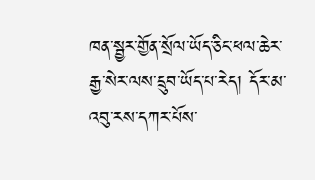ཁན་སྦྱར་གྱོན་སྲོལ་ཡོད་ཅིང་ཕལ་ཆེར་རྒྱ་སེར་ལས་དྲུབ་ཡོད་པ་རེད། དོར་མ་འབུ་རས་དཀར་པོས་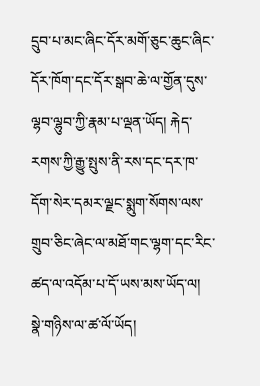དྲུབ་པ་མང་ཞིང་དོར་མགོ་ཅུང་ཆུང་ཞིང་དོར་ཁོག་དང་དོར་སྒབ་ཆེ་ལ་གྱོན་དུས་ལྷབ་ལྷུབ་ཀྱི་རྣམ་པ་ལྡན་ཡོད། རྐེད་རགས་ཀྱི་རྒྱུ་སྤུས་ནི་རས་དང་དར་ཁ་དོག་སེར་དམར་ལྗང་སྨུག་སོགས་ལས་གྲུབ་ཅིང་ཞེང་ལ་མཐོ་གང་ལྷག་དང་རིང་ཚད་ལ་འདོམ་པ་དོ་ཡས་མས་ཡོད་ལ། སྣེ་གཉིས་ལ་ཚ་ལོ་ཡོད།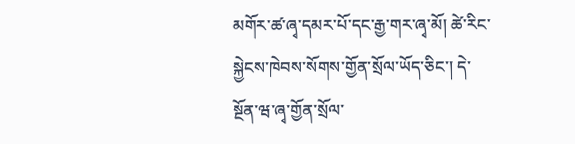མགོར་ཚ་ཞྭ་དམར་པོ་དང་རྒྱ་གར་ཞྭ་མོ། ཚེ་རིང་སྐྱེངས་ཁེབས་སོགས་གྱོན་སྲོལ་ཡོད་ཅིང་། དེ་སྔོན་ཝ་ཞྭ་གྱོན་སྲོལ་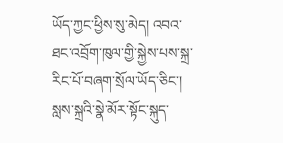ཡོད་ཀྱང་ཕྱིས་སུ་མེད། འབའ་ཐང་འབྲོག་ཁུལ་གྱི་སྐྱེས་པས་སྐྲ་རིང་པོ་བཞག་སྲོལ་ཡོད་ཅིང་། སླས་སྐྲའི་སྣེ་མོར་སྟོང་སྐུད་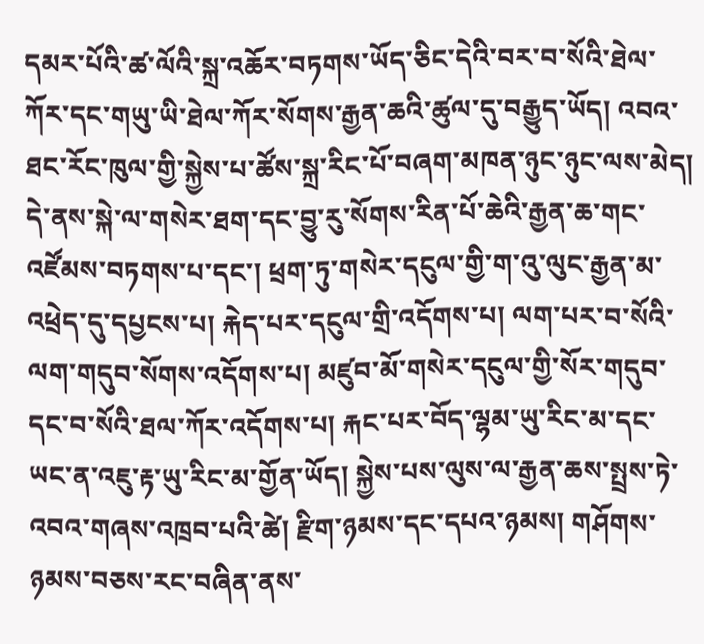དམར་པོའི་ཚ་ལོའི་སྐྲ་འཆོར་བཏགས་ཡོད་ཅིང་དེའི་བར་བ་སོའི་ཐེལ་ཀོར་དང་གཡུ་ཡི་ཐེལ་ཀོར་སོགས་རྒྱན་ཆའི་ཚུལ་དུ་བརྒྱུད་ཡོད། འབའ་ཐང་རོང་ཁུལ་གྱི་སྐྱེས་པ་ཚོས་སྐྲ་རིང་པོ་བཞག་མཁན་ཉུང་ཉུང་ལས་མེད། དེ་ནས་སྐེ་ལ་གསེར་ཐག་དང་བྱུ་རུ་སོགས་རིན་པོ་ཆེའི་རྒྱན་ཆ་གང་འཛོམས་བཏགས་པ་དང་། ཕྲག་ཏུ་གསེར་དངུལ་གྱི་ག་འུ་ལུང་རྒྱན་མ་འཕྲེད་དུ་དཔྱངས་པ། རྐེད་པར་དངུལ་གྲི་འདོགས་པ། ལག་པར་བ་སོའི་ལག་གདུབ་སོགས་འདོགས་པ། མཛུབ་མོ་གསེར་དངུལ་གྱི་སོར་གདུབ་དང་བ་སོའི་ཐལ་ཀོར་འདོགས་པ། རྐང་པར་བོད་ལྷམ་ཡུ་རིང་མ་དང་ཡང་ན་འཇུ་རྟ་ཡུ་རིང་མ་གྱོན་ཡོད། སྐྱེས་པས་ལུས་ལ་རྒྱན་ཆས་སྤྲས་ཏེ་འབའ་གཞས་འཁྲབ་པའི་ཚེ། རྫིག་ཉམས་དང་དཔའ་ཉམས། གཤོགས་ཉམས་བཅས་རང་བཞིན་ནས་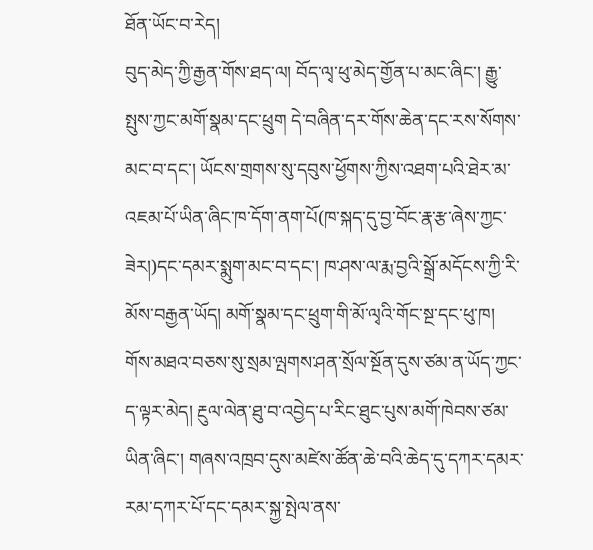ཐོན་ཡོང་བ་རེད།
བུད་མེད་ཀྱི་རྒྱན་གོས་ཐད་ལ། བོད་ལྭ་ཕུ་མེད་གྱོན་པ་མང་ཞིང་། རྒྱུ་སྤུས་ཀྱང་མགོ་སྣམ་དང་ཕྲུག དེ་བཞིན་དར་གོས་ཆེན་དང་རས་སོགས་མང་བ་དང་། ཡོངས་གྲགས་སུ་དབུས་ཕྱོགས་ཀྱིས་འཐག་པའི་ཐེར་མ་འཇམ་པོ་ཡིན་ཞིང་ཁ་དོག་ནག་པོ(ཁ་སྐད་དུ་བྱ་བོང་རྣ་རྩ་ཞེས་ཀྱང་ཟེར།)དང་དམར་སྨུག་མང་བ་དང་། ཁ་ཤས་ལ་རྨ་བྱའི་སྒྲོ་མདོངས་ཀྱི་རི་མོས་བརྒྱན་ཡོད། མགོ་སྣམ་དང་ཕྲུག་གི་མོ་ལྭའི་གོང་སྔ་དང་ཕུ་ཁ། གོས་མཐའ་བཅས་སུ་སྲམ་ལྤགས་ཤན་སྲོལ་སྔོན་དུས་ཙམ་ན་ཡོད་ཀྱང་ད་ལྟར་མེད། རྔུལ་ལེན་ཐུ་བ་འབྱེད་པ་རིང་ཐུང་པུས་མགོ་ཁེབས་ཙམ་ཡིན་ཞིང་། གཞས་འཁྲབ་དུས་མཛེས་ཚོན་ཆེ་བའི་ཆེད་དུ་དཀར་དམར་རམ་དཀར་པོ་དང་དམར་སྐྱ་སྤེལ་ནས་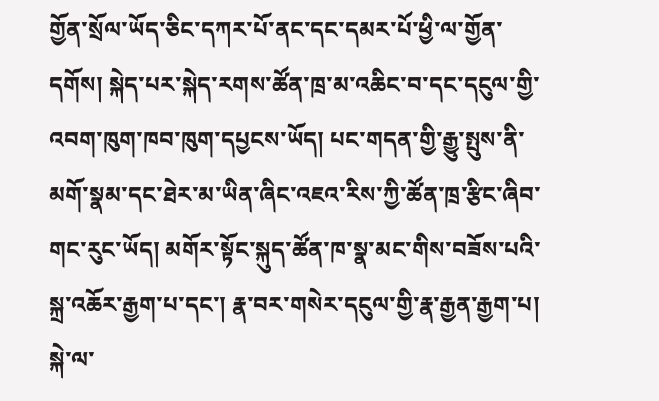གྱོན་སྲོལ་ཡོད་ཅིང་དཀར་པོ་ནང་དང་དམར་པོ་ཕྱི་ལ་གྱོན་དགོས། སྐེད་པར་སྐེད་རགས་ཚོན་ཁྲ་མ་འཆིང་བ་དང་དངུལ་གྱི་འབག་ཁུག་ཁབ་ཁུག་དཔྱངས་ཡོད། པང་གདན་གྱི་རྒྱུ་སྤུས་ནི་མགོ་སྣམ་དང་ཐེར་མ་ཡིན་ཞིང་འཇའ་རིས་ཀྱི་ཚོན་ཁྲ་རྩིང་ཞིབ་གང་རུང་ཡོད། མགོར་སྟོང་སྐུད་ཚོན་ཁ་སྣ་མང་གིས་བཟོས་པའི་སྐྲ་འཆོར་རྒྱག་པ་དང་། རྣ་བར་གསེར་དངུལ་གྱི་རྣ་རྒྱན་རྒྱག་པ། སྐེ་ལ་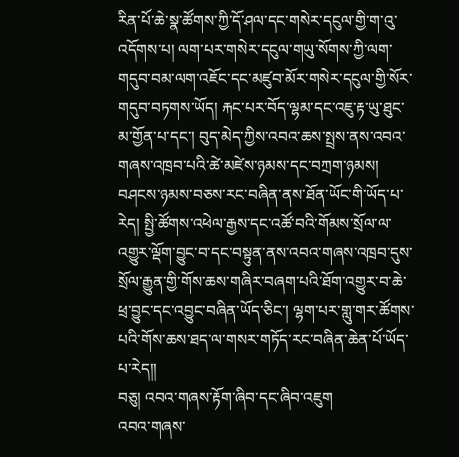རིན་པོ་ཆེ་སྣ་ཚོགས་ཀྱི་དོ་ཤལ་དང་གསེར་དངུལ་གྱི་ག་འུ་འདོགས་པ། ལག་པར་གསེར་དངུལ་གཡུ་སོགས་ཀྱི་ལག་གདུབ་བམ་ལག་འཇོང་དང་མཛུབ་མོར་གསེར་དངུལ་གྱི་སོར་གདུབ་བཏགས་ཡོད། རྐང་པར་བོད་ལྷམ་དང་འཇུ་རྟ་ཡུ་ཐུང་མ་གྱོན་པ་དང་། བུད་མེད་ཀྱིས་འབའ་ཆས་སྤྲས་ནས་འབའ་གཞས་འཁྲབ་པའི་ཚེ་མཛེས་ཉམས་དང་བཀྲག་ཉམས། བཤངས་ཉམས་བཅས་རང་བཞིན་ནས་ཐོན་ཡོང་གི་ཡོད་པ་རེད། སྤྱི་ཚོགས་འཕེལ་རྒྱས་དང་འཚོ་བའི་གོམས་སྲོལ་ལ་འགྱུར་ལྡོག་བྱུང་བ་དང་བསྟུན་ནས་འབའ་གཞས་འཁྲབ་དུས་སྲོལ་རྒྱུན་གྱི་གོས་ཆས་གཞིར་བཞག་པའི་ཐོག་འགྱུར་བ་ཆེ་ཕྲ་བྱུང་དང་འབྱུང་བཞིན་ཡོད་ཅིང་། ལྷག་པར་གླུ་གར་ཚོགས་པའི་གོས་ཆས་ཐད་ལ་གསར་གཏོད་རང་བཞིན་ཆེན་པོ་ཡོད་པ་རེད།།
བཅུ། འབའ་གཞས་རྟོག་ཞིབ་དང་ཞིབ་འཇུག
འབའ་གཞས་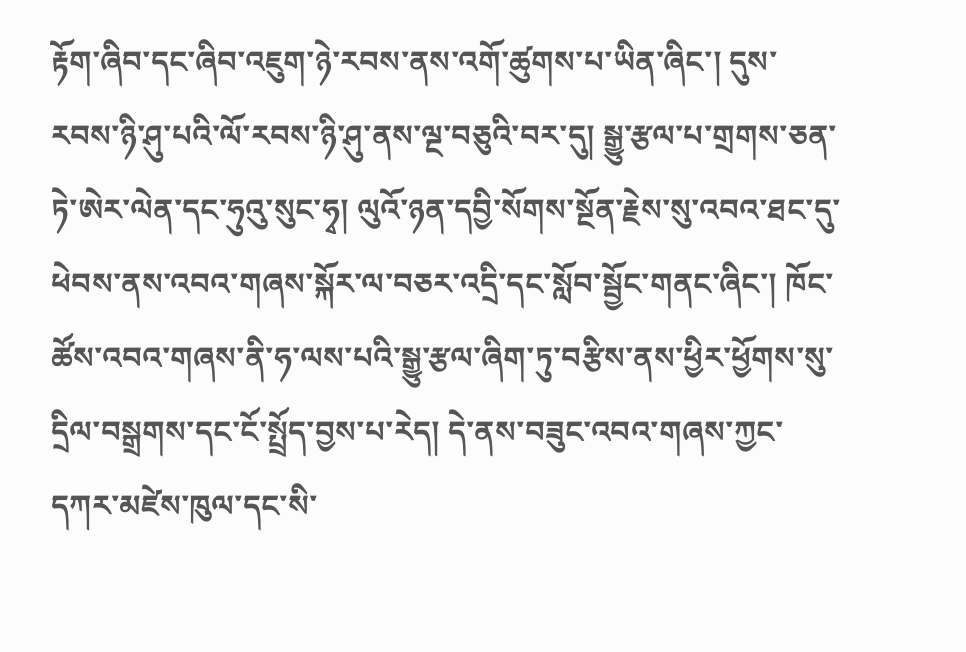རྟོག་ཞིབ་དང་ཞིབ་འཇུག་ཉེ་རབས་ནས་འགོ་ཚུགས་པ་ཡིན་ཞིང་། དུས་རབས་ཉི་ཤུ་པའི་ལོ་རབས་ཉི་ཤུ་ནས་ལྔ་བཅུའི་བར་དུ། སྒྱུ་རྩལ་པ་གྲགས་ཅན་ཏེ་ཨེར་ལེན་དང་ཧུའུ་སུང་ཧྭ། ལུའོ་ཉན་དབྱི་སོགས་སྔོན་རྗེས་སུ་འབའ་ཐང་དུ་ཕེབས་ནས་འབའ་གཞས་སྐོར་ལ་བཅར་འདྲི་དང་སློབ་སྦྱོང་གནང་ཞིང་། ཁོང་ཚོས་འབའ་གཞས་ནི་ཧ་ལས་པའི་སྒྱུ་རྩལ་ཞིག་ཏུ་བརྩིས་ནས་ཕྱིར་ཕྱོགས་སུ་དྲིལ་བསྒྲགས་དང་ངོ་སྤྲོད་བྱས་པ་རེད། དེ་ནས་བཟུང་འབའ་གཞས་ཀྱང་དཀར་མཛེས་ཁུལ་དང་སི་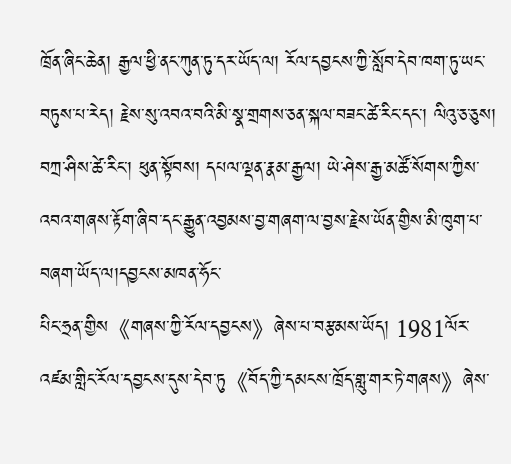ཁྲོན་ཞིང་ཆེན། རྒྱལ་ཕྱི་ནང་ཀུན་ཏུ་དར་ཡོད་ལ། རོལ་དབྱངས་ཀྱི་སློབ་དེབ་ཁག་ཏུ་ཡང་བཏུས་པ་རེད། རྗེས་སུ་འབའ་བའི་མི་སྣ་གྲགས་ཅན་སྐལ་བཟང་ཚེ་རིང་དང་། ལིའུ་ཅ་ཅུས། བཀྲ་ཤིས་ཚེ་རིང་། ཕུན་སྟོབས། དཔལ་ལྡན་རྣམ་རྒྱལ། ཡེ་ཤེས་རྒྱ་མཚོ་སོགས་ཀྱིས་འབའ་གཞས་རྟོག་ཞིབ་དང་རྒྱུན་འབྱམས་བྱ་གཞག་ལ་བྱས་རྗེས་ཡོན་གྱིས་མི་ཁུག་པ་བཞག་ཡོད་ལ།དབྱངས་མཁན་ཧོང་
པིང་ཧྲན་གྱིས《གཞས་ཀྱི་རོལ་དབྱངས》ཞེས་པ་བརྩམས་ཡོད། 1981ལོར་འཛམ་གླིང་རོལ་དབྱངས་དུས་དེབ་ཏུ《བོད་ཀྱི་དམངས་ཁྲོད་གླུ་གར་ཏེ་གཞས》ཞེས་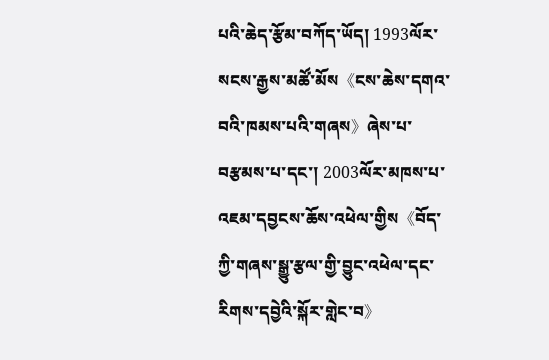པའི་ཆེད་རྩོམ་བཀོད་ཡོད། 1993ལོར་སངས་རྒྱས་མཚོ་མོས《ངས་ཆེས་དགའ་བའི་ཁམས་པའི་གཞས》ཞེས་པ་བརྩམས་པ་དང་། 2003ལོར་མཁས་པ་འཇམ་དབྱངས་ཆོས་འཕེལ་གྱིས《བོད་ཀྱི་གཞས་སྒྱུ་རྩལ་གྱི་བྱུང་འཕེལ་དང་རིགས་དབྱེའི་སྐོར་གླེང་བ》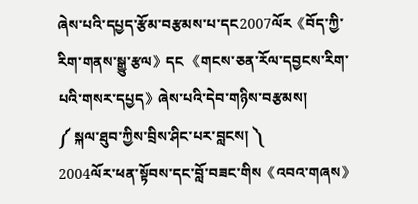ཞེས་པའི་དཔྱད་རྩོམ་བརྩམས་པ་དང2007ལོར《བོད་ཀྱི་རིག་གནས་སྒྱུ་རྩལ》དང 《གངས་ཅན་རོལ་དབྱངས་རིག་པའི་གསར་དཔྱད》ཞེས་པའི་དེབ་གཉིས་བརྩམས།
༼ སྐལ་ཐུབ་ཀྱིས་བྲིས་ཤིང་པར་བླངས། ༽
2004ལོར་ཕན་སྟོབས་དང་བློ་བཟང་གིས《འབའ་གཞས》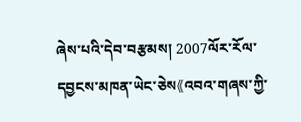ཞེས་པའི་དེབ་བརྩམས། 2007ལོར་རོལ་དབྱངས་མཁན་ཡེང་ཅེས《འབའ་གཞས་ཀྱི་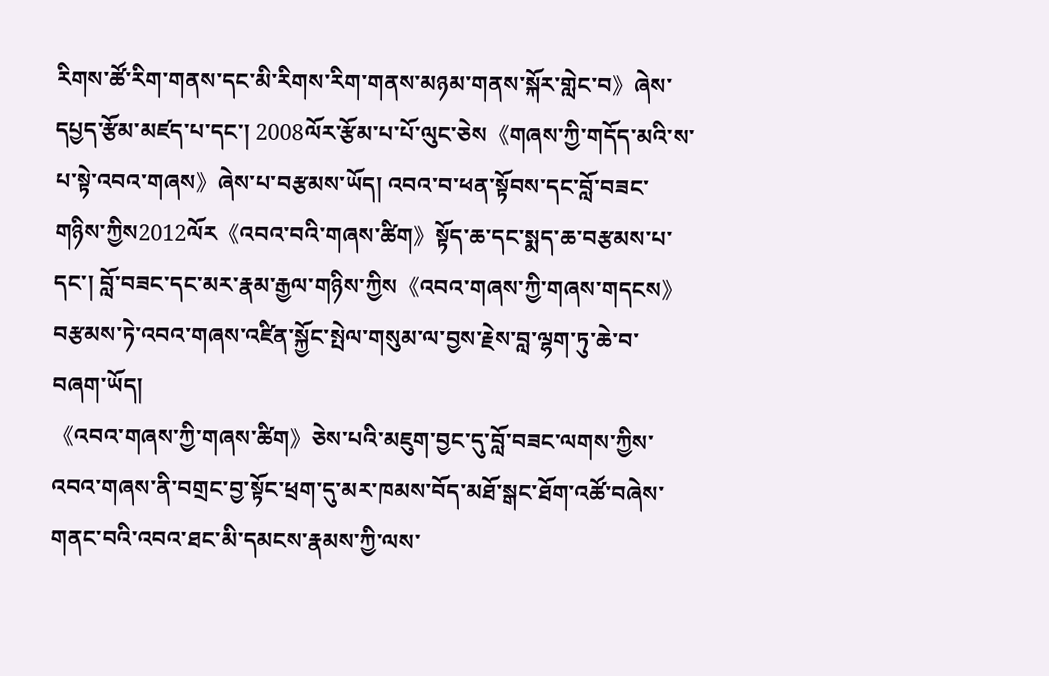རིགས་ཚོ་རིག་གནས་དང་མི་རིགས་རིག་གནས་མཉམ་གནས་སྐོར་གླེང་བ》ཞེས་དཔྱད་རྩོམ་མཛད་པ་དང་། 2008ལོར་རྩོམ་པ་པོ་ལུང་ཅེས《གཞས་ཀྱི་གདོད་མའི་ས་པ་སྟེ་འབའ་གཞས》ཞེས་པ་བརྩམས་ཡོད། འབའ་བ་ཕན་སྟོབས་དང་བློ་བཟང་གཉིས་ཀྱིས2012ལོར《འབའ་བའི་གཞས་ཚིག》སྟོད་ཆ་དང་སྨད་ཆ་བརྩམས་པ་དང་། བློ་བཟང་དང་མར་རྣམ་རྒྱལ་གཉིས་ཀྱིས《འབའ་གཞས་ཀྱི་གཞས་གདངས》བརྩམས་ཏེ་འབའ་གཞས་འཛིན་སྐྱོང་སྤེལ་གསུམ་ལ་བྱས་རྗེས་བླ་ལྷག་ཏུ་ཆེ་བ་བཞག་ཡོད།
《འབའ་གཞས་ཀྱི་གཞས་ཚིག》ཅེས་པའི་མཇུག་བྱང་དུ་བློ་བཟང་ལགས་ཀྱིས་འབའ་གཞས་ནི་བགྲང་བྱ་སྟོང་ཕྲག་དུ་མར་ཁམས་བོད་མཐོ་སྒང་ཐོག་འཚོ་བཞེས་གནང་བའི་འབའ་ཐང་མི་དམངས་རྣམས་ཀྱི་ལས་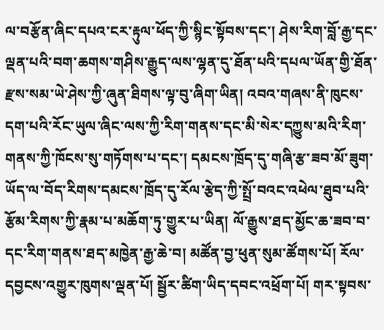ལ་བརྩོན་ཞིང་དཔའ་ངར་རྟུལ་ཕོད་ཀྱི་སྙིང་སྟོབས་དང་། ཤེས་རིག་བློ་རྒྱ་དང་ལྡན་པའི་བག་ཆགས་གཤིས་རྒྱུད་ལས་ལྷན་དུ་ཐོན་པའི་དཔལ་ཡོན་གྱི་ཐོན་རྫས་སམ་ཡེ་ཤེས་ཀྱི་ཞུན་ཐིགས་ལྟ་བུ་ཞིག་ཡིན། འབའ་གཞས་ནི་ཁུངས་དག་པའི་རོང་ཡུལ་ཞིང་ལས་ཀྱི་རིག་གནས་དང་མི་སེར་དཀྱུས་མའི་རིག་གནས་ཀྱི་ཁོངས་སུ་གཏོགས་པ་དང་། དམངས་ཁྲོད་དུ་གཞི་རྩ་ཟབ་མོ་ཟུག་ཡོད་ལ་བོད་རིགས་དམངས་ཁྲོད་དུ་རོལ་རྩེད་ཀྱི་སྤྲོ་བའང་འཕེལ་ཐུབ་པའི་རྩོམ་རིགས་ཀྱི་རྣམ་པ་མཆོག་ཏུ་གྱུར་པ་ཡིན། ལོ་རྒྱུས་ཐད་མྱོང་ཆ་ཟབ་བ་དང་རིག་གནས་ཐད་མཁྱེན་རྒྱ་ཆེ་བ། མཚོན་བྱ་ཕུན་སུམ་ཚོགས་པོ། རོལ་དབྱངས་འགྱུར་ཁུགས་ལྡན་པོ། སྦྱོར་ཚིག་ཡིད་དབང་འཕྲོག་པོ། གར་སྟབས་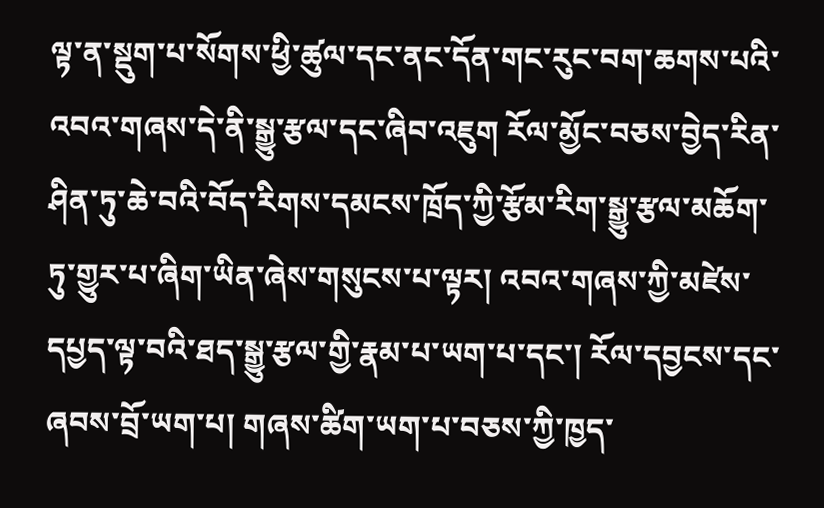ལྟ་ན་སྡུག་པ་སོགས་ཕྱི་ཚུལ་དང་ནང་དོན་གང་རུང་བག་ཆགས་པའི་འབའ་གཞས་དེ་ནི་སྒྱུ་རྩལ་དང་ཞིབ་འཇུག རོལ་མྱོང་བཅས་བྱེད་རིན་ཤིན་ཏུ་ཆེ་བའི་བོད་རིགས་དམངས་ཁྲོད་ཀྱི་རྩོམ་རིག་སྒྱུ་རྩལ་མཆོག་ཏུ་གྱུར་པ་ཞིག་ཡིན་ཞེས་གསུངས་པ་ལྟར། འབའ་གཞས་ཀྱི་མཛེས་དཔྱད་ལྟ་བའི་ཐད་སྒྱུ་རྩལ་གྱི་རྣམ་པ་ཡག་པ་དང་། རོལ་དབྱངས་དང་ཞབས་བྲོ་ཡག་པ། གཞས་ཚིག་ཡག་པ་བཅས་ཀྱི་ཁྱད་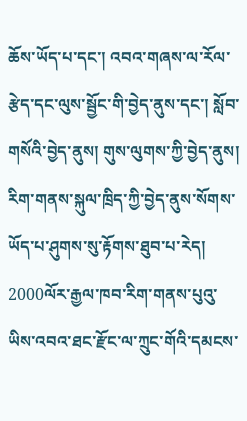ཆོས་ཡོད་པ་དང་། འབའ་གཞས་ལ་རོལ་རྩེད་དང་ལུས་སྦྱོང་གི་བྱེད་ནུས་དང་། སློབ་གསོའི་བྱེད་ནུས། གུས་ལུགས་ཀྱི་བྱེད་ནུས། རིག་གནས་སྐུལ་ཁྲིད་ཀྱི་བྱེད་ནུས་སོགས་ཡོད་པ་ཤུགས་སུ་རྟོགས་ཐུབ་པ་རེད། 2000ལོར་རྒྱལ་ཁབ་རིག་གནས་པུའུ་ཡིས་འབའ་ཐང་རྫོང་ལ་ཀྲུང་གོའི་དམངས་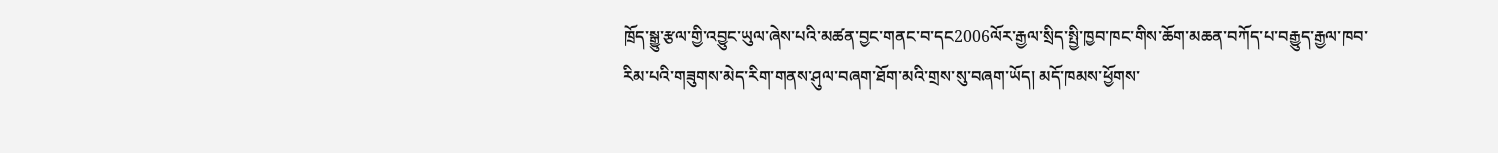ཁྲོད་སྒྱུ་རྩལ་གྱི་འབྱུང་ཡུལ་ཞེས་པའི་མཚན་བྱང་གནང་བ་དང2006ལོར་རྒྱལ་སྲིད་སྤྱི་ཁྱབ་ཁང་གིས་ཆོག་མཆན་བཀོད་པ་བརྒྱུད་རྒྱལ་ཁབ་རིམ་པའི་གཟུགས་མེད་རིག་གནས་ཤུལ་བཞག་ཐོག་མའི་གྲས་སུ་བཞག་ཡོད། མདོ་ཁམས་ཕྱོགས་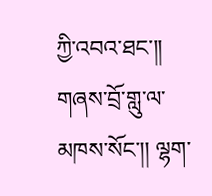ཀྱི་འབའ་ཐང་།། གཞས་བྲོ་གླུ་ལ་མཁས་སོང་།། ལྷག་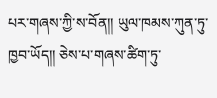པར་གཞས་ཀྱི་ས་བོན།། ཡུལ་ཁམས་ཀུན་ཏུ་ཁྱབ་ཡོད།། ཅེས་པ་གཞས་ཚིག་ཏུ་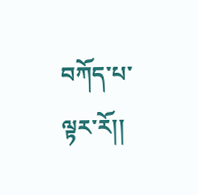བཀོད་པ་ལྟར་རོ།།